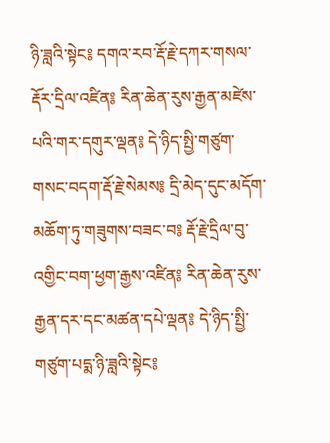ཉི་ཟླའི་སྟེང༔ དགའ་རབ་རྡོ་རྗེ་དཀར་གསལ་རྡོར་དྲིལ་འཛིན༔ རིན་ཆེན་རུས་རྒྱན་མཛེས་པའི་གར་དགུར་ལྡན༔ དེ་ཉིད་སྤྱི་གཙུག་གསང་བདག་རྡོ་རྗེ་སེམས༔ དྲི་མེད་དུང་མདོག་མཆོག་ཏུ་གཟུགས་བཟང་བ༔ རྡོ་རྗེ་དྲིལ་བུ་འགྱིང་བག་ཕྱག་རྒྱས་འཛིན༔ རིན་ཆེན་རུས་རྒྱན་དར་དང་མཚན་དཔེ་ལྡན༔ དེ་ཉིད་སྤྱི་གཙུག་པདྨ་ཉི་ཟླའི་སྟེང༔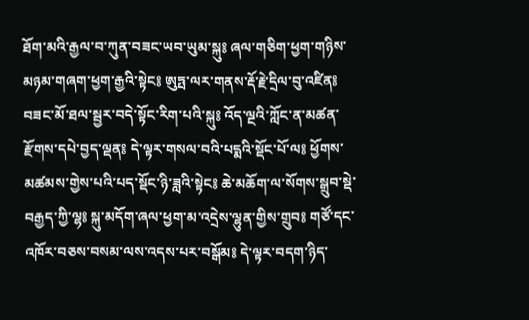ཐོག་མའི་རྒྱལ་བ་ཀུན་བཟང་ཡབ་ཡུམ་སྐུ༔ ཞལ་གཅིག་ཕྱག་གཉིས་མཉམ་གཞག་ཕྱག་རྒྱའི་སྟེང༔ ཨུཏྤ་ལར་གནས་རྡོ་རྗེ་དྲིལ་བུ་འཛིན༔ བཟང་མོ་ཐལ་སྦྱར་བདེ་སྟོང་རིག་པའི་སྐུ༔ འོད་ལྔའི་ཀློང་ན་མཚན་རྫོགས་དཔེ་བྱད་ལྡན༔ དེ་ལྟར་གསལ་བའི་པདྨའི་སྡོང་པོ་ལ༔ ཕྱོགས་མཚམས་གྱེས་པའི་པད་སྡོང་ཉི་ཟླའི་སྟེང༔ ཆེ་མཆོག་ལ་སོགས་སྒྲུབ་སྡེ་བརྒྱད་ཀྱི་ལྷ༔ སྐུ་མདོག་ཞལ་ཕྱག་མ་འདྲེས་ལྷུན་གྱིས་གྲུབ༔ གཙོ་དང་འཁོར་བཅས་བསམ་ལས་འདས་པར་བསྒོམ༔ དེ་ལྟར་བདག་ཉིད་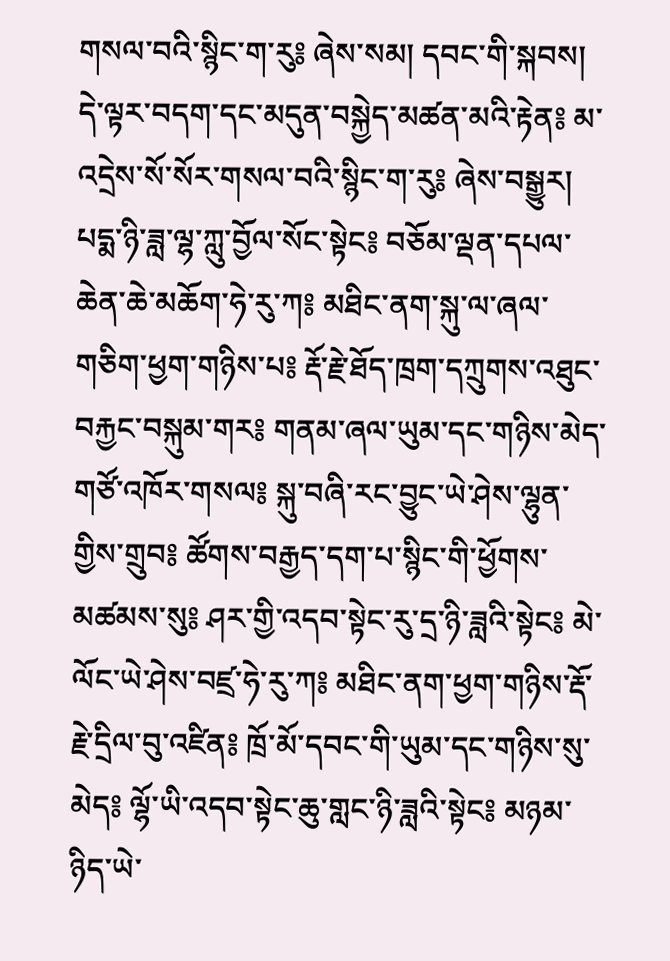གསལ་བའི་སྙིང་ག་རུ༔ ཞེས་སམ། དབང་གི་སྐབས། དེ་ལྟར་བདག་དང་མདུན་བསྐྱེད་མཚན་མའི་རྟེན༔ མ་འདྲེས་སོ་སོར་གསལ་བའི་སྙིང་ག་རུ༔ ཞེས་བསྒྱུར། པདྨ་ཉི་ཟླ་ལྷ་ཀླུ་བྱོལ་སོང་སྟེང༔ བཅོམ་ལྡན་དཔལ་ཆེན་ཆེ་མཆོག་ཧེ་རུ་ཀ༔ མཐིང་ནག་སྐུ་ལ་ཞལ་གཅིག་ཕྱག་གཉིས་པ༔ རྡོ་རྗེ་ཐོད་ཁྲག་དཀྲུགས་འཐུང་བརྐྱང་བསྐུམ་གར༔ གནམ་ཞལ་ཡུམ་དང་གཉིས་མེད་གཙོ་འཁོར་གསལ༔ སྐུ་བཞི་རང་བྱུང་ཡེ་ཤེས་ལྷུན་གྱིས་གྲུབ༔ ཚོགས་བརྒྱད་དག་པ་སྙིང་གི་ཕྱོགས་མཚམས་སུ༔ ཤར་གྱི་འདབ་སྟེང་རུ་དྲ་ཉི་ཟླའི་སྟེང༔ མེ་ལོང་ཡེ་ཤེས་བཛྲ་ཧེ་རུ་ཀ༔ མཐིང་ནག་ཕྱག་གཉིས་རྡོ་རྗེ་དྲིལ་བུ་འཛིན༔ ཁྲོ་མོ་དབང་གི་ཡུམ་དང་གཉིས་སུ་མེད༔ ལྷོ་ཡི་འདབ་སྟེང་ཆུ་གླང་ཉི་ཟླའི་སྟེང༔ མཉམ་ཉིད་ཡེ་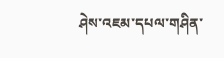ཤེས་འཇམ་དཔལ་གཤིན་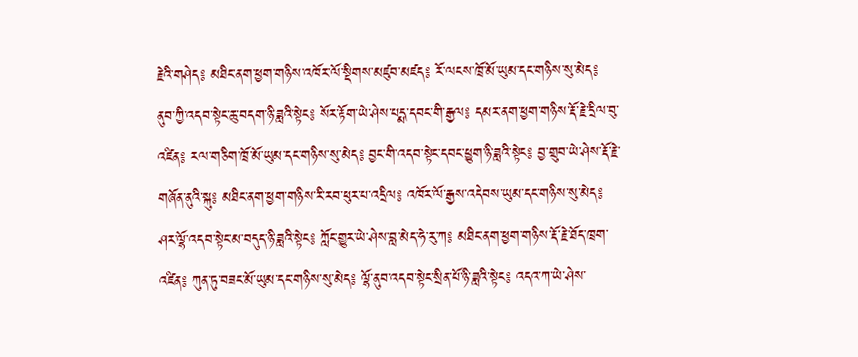རྗེའི་གཤེད༔ མཐིང་ནག་ཕྱག་གཉིས་འཁོར་ལོ་སྡིགས་མཛུབ་མཛད༔ རོ་ལངས་ཁྲོ་མོ་ཡུམ་དང་གཉིས་སུ་མེད༔ ནུབ་ཀྱི་འདབ་སྟེང་ཆུ་བདག་ཉི་ཟླའི་སྟེང༔ སོར་རྟོག་ཡེ་ཤེས་པདྨ་དབང་གི་རྒྱལ༔ དམར་ནག་ཕྱག་གཉིས་རྡོ་རྗེ་དྲིལ་བུ་འཛིན༔ རལ་གཅིག་ཁྲོ་མོ་ཡུམ་དང་གཉིས་སུ་མེད༔ བྱང་གི་འདབ་སྟེང་དབང་ཕྱུག་ཉི་ཟླའི་སྟེང༔ བྱ་གྲུབ་ཡེ་ཤེས་རྡོ་རྗེ་གཞོན་ནུའི་སྐུ༔ མཐིང་ནག་ཕྱག་གཉིས་རི་རབ་ཕུར་པ་འདྲིལ༔ འཁོར་ལོ་རྒྱས་འདེབས་ཡུམ་དང་གཉིས་སུ་མེད༔ ཤར་ལྷོ་འདབ་སྟེང་མ་བདུད་ཉི་ཟླའི་སྟེང༔ ཀློང་གྱུར་ཡེ་ཤེས་བླ་མེད་ཧེ་རུ་ཀ༔ མཐིང་ནག་ཕྱག་གཉིས་རྡོ་རྗེ་ཐོད་ཁྲག་འཛིན༔ ཀུན་ཏུ་བཟང་མོ་ཡུམ་དང་གཉིས་སུ་མེད༔ ལྷོ་ནུབ་འདབ་སྟེང་སྲིན་པོ་ཉི་ཟླའི་སྟེང༔ འདའ་ཀ་ཡེ་ཤེས་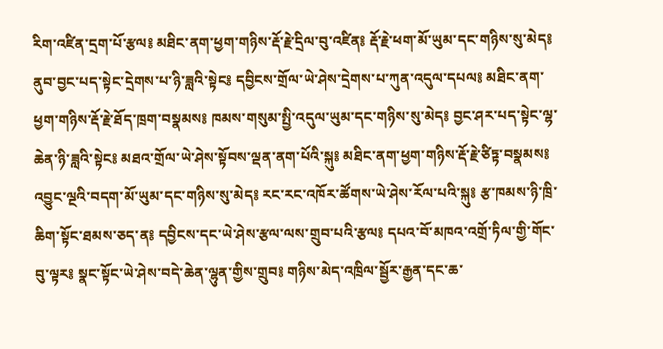རིག་འཛིན་དྲག་པོ་རྩལ༔ མཐིང་ནག་ཕྱག་གཉིས་རྡོ་རྗེ་དྲིལ་བུ་འཛིན༔ རྡོ་རྗེ་ཕག་མོ་ཡུམ་དང་གཉིས་སུ་མེད༔ ནུབ་བྱང་པད་སྟེང་དྲེགས་པ་ཉི་ཟླའི་སྟེང༔ དབྱིངས་གྲོལ་ཡེ་ཤེས་དྲེགས་པ་ཀུན་འདུལ་དཔལ༔ མཐིང་ནག་ཕྱག་གཉིས་རྡོ་རྗེ་ཐོད་ཁྲག་བསྣམས༔ ཁམས་གསུམ་སྤྱི་འདུལ་ཡུམ་དང་གཉིས་སུ་མེད༔ བྱང་ཤར་པད་སྟེང་ལྷ་ཆེན་ཉི་ཟླའི་སྟེང༔ མཐའ་གྲོལ་ཡེ་ཤེས་སྟོབས་ལྡན་ནག་པོའི་སྐུ༔ མཐིང་ནག་ཕྱག་གཉིས་རྡོ་རྗེ་ཙིཏྟ་བསྣམས༔ འབྱུང་ལྔའི་བདག་མོ་ཡུམ་དང་གཉིས་སུ་མེད༔ རང་རང་འཁོར་ཚོགས་ཡེ་ཤེས་རོལ་པའི་སྐུ༔ རྩ་ཁམས་ཉི་ཁྲི་ཆིག་སྟོང་ཐམས་ཅད་ན༔ དབྱིངས་དང་ཡེ་ཤེས་རྩལ་ལས་གྲུབ་པའི་རྩལ༔ དཔའ་བོ་མཁའ་འགྲོ་ཏིལ་གྱི་གོང་བུ་ལྟར༔ སྣང་སྟོང་ཡེ་ཤེས་བདེ་ཆེན་ལྷུན་གྱིས་གྲུབ༔ གཉིས་མེད་འཁྲིལ་སྦྱོར་རྒྱན་དང་ཆ་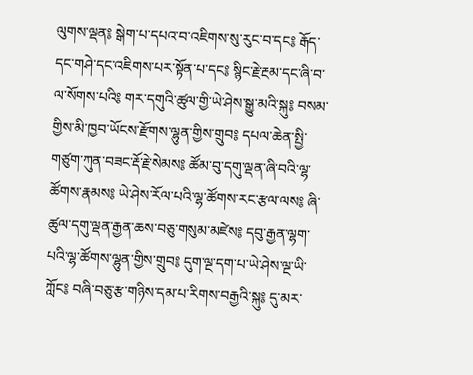ལུགས་ལྡན༔ སྒེག་པ་དཔའ་བ་འཇིགས་སུ་རུང་བ་དང༔ རྒོད་དང་གཤེ་དང་འཇིགས་པར་སྟོན་པ་དང༔ སྙིང་རྗེ་རྔམ་དང་ཞི་བ་ལ་སོགས་པའི༔ གར་དགུའི་ཚུལ་གྱི་ཡེ་ཤེས་སྒྱུ་མའི་སྐུ༔ བསམ་གྱིས་མི་ཁྱབ་ཡོངས་རྫོགས་ལྷུན་གྱིས་གྲུབ༔ དཔལ་ཆེན་སྤྱི་གཙུག་ཀུན་བཟང་རྡོ་རྗེ་སེམས༔ ཚོམ་བུ་དགུ་ལྡན་ཞི་བའི་ལྷ་ཚོགས་རྣམས༔ ཡེ་ཤེས་རོལ་པའི་ལྷ་ཚོགས་རང་རྩལ་ལས༔ ཞི་ཚུལ་དགུ་ལྡན་རྒྱན་ཆས་བཅུ་གསུམ་མཛེས༔ དབུ་རྒྱན་ལྷག་པའི་ལྷ་ཚོགས་ལྷུན་གྱིས་གྲུབ༔ དུག་ལྔ་དག་པ་ཡེ་ཤེས་ལྔ་ཡི་ཀློང༔ བཞི་བཅུ་རྩ་གཉིས་དམ་པ་རིགས་བརྒྱའི་སྐུ༔ དུ་མར་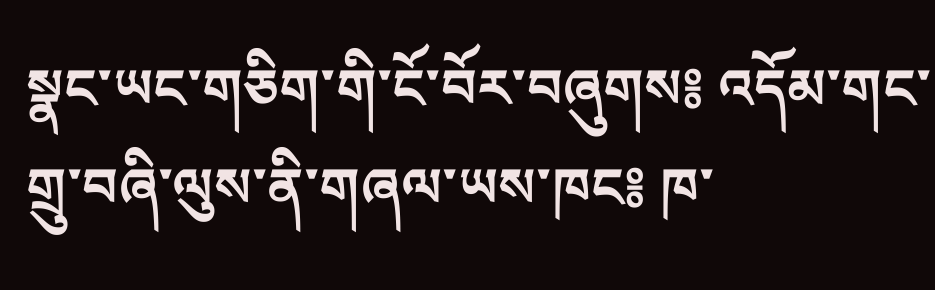སྣང་ཡང་གཅིག་གི་ངོ་བོར་བཞུགས༔ འདོམ་གང་གྲུ་བཞི་ལུས་ནི་གཞལ་ཡས་ཁང༔ ཁ་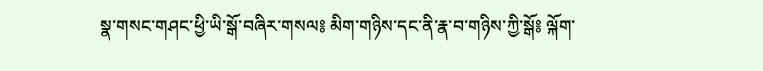སྣ་གསང་གཤང་ཕྱི་ཡི་སྒོ་བཞིར་གསལ༔ མིག་གཉིས་དང་ནི་རྣ་བ་གཉིས་ཀྱི་སྒོ༔ ལྐོག་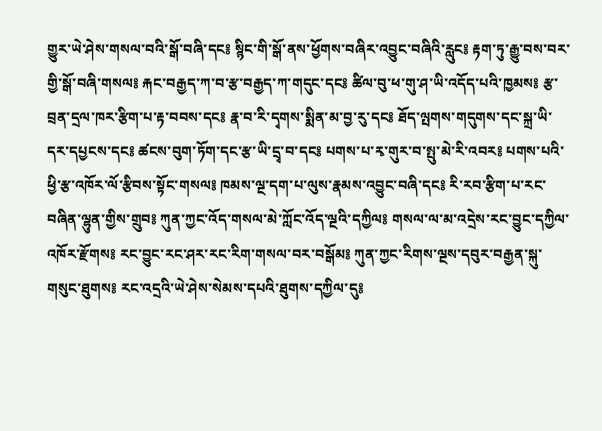གྱུར་ཡེ་ཤེས་གསལ་བའི་སྒོ་བཞི་དང༔ སྙིང་གི་སྒོ་ནས་ཕྱོགས་བཞིར་འབྱུང་བཞིའི་རླུང༔ རྟག་ཏུ་རྒྱུ་བས་བར་གྱི་སྒོ་བཞི་གསལ༔ རྐང་བརྒྱད་ཀ་བ་རྩ་བརྒྱད་ཀ་གདུང་དང༔ ཚིལ་བུ་ཕ་གུ་ཤ་ཡི་འདོད་པའི་ཁྱམས༔ རྩ་བྲན་དྲལ་ཁར་རྩིག་པ་རྟ་བབས་དང༔ རྣ་བ་རི་དྭགས་སྨིན་མ་བྱ་རུ་དང༔ ཐོད་ལྤགས་གདུགས་དང་སྐྲ་ཡི་དར་དཔྱངས་དང༔ ཚངས་བུག་ཏོག་དང་རྩ་ཡི་དྲྭ་བ་དང༔ པགས་པ་རྭ་གུར་བ་སྤུ་མེ་རི་འབར༔ པགས་པའི་ཕྱི་རྩ་འཁོར་ལོ་རྩིབས་སྟོང་གསལ༔ ཁམས་ལྔ་དག་པ་ལུས་རྣམས་འབྱུང་བཞི་དང༔ རི་རབ་རྩིག་པ་རང་བཞིན་ལྷུན་གྱིས་གྲུབ༔ ཀུན་ཀྱང་འོད་གསལ་མེ་ཀློང་འོད་ལྔའི་དཀྱིལ༔ གསལ་ལ་མ་འདྲེས་རང་བྱུང་དཀྱིལ་འཁོར་རྫོགས༔ རང་བྱུང་རང་ཤར་རང་རིག་གསལ་བར་བསྒོམ༔ ཀུན་ཀྱང་རིགས་ལྔས་དབུར་བརྒྱན་སྐུ་གསུང་ཐུགས༔ རང་འདྲའི་ཡེ་ཤེས་སེམས་དཔའི་ཐུགས་དཀྱིལ་དུ༔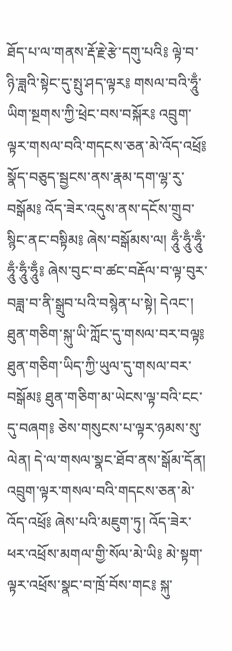ཐོད་པ་ལ་གནས་རྡོ་རྗེ་རྩེ་དགུ་པའི༔ ལྟེ་བ་ཉི་ཟླའི་སྟེང་དུ་སྤུ་ཤད་ལྟར༔ གསལ་བའི་ཧཱུྃ་ཡིག་སྔགས་ཀྱི་ཕྲེང་བས་བསྐོར༔ འབྲུག་ལྟར་གསལ་བའི་གདངས་ཅན་མེ་འོད་འཕྲོ༔ སྣོད་བཅུད་སྦྱངས་ནས་རྣམ་དག་ལྷ་རུ་བསྒོམ༔ འོད་ཟེར་འདུས་ནས་དངོས་གྲུབ་སྙིང་ནང་བསྟིམ༔ ཞེས་བསྒོམས་ལ། ཧཱུྃ་ཧཱུྃ་ཧཱུྃ་ཧཱུྃ་ཧཱུྃ་ཧཱུྃ༔ ཞེས་བུང་བ་ཚང་བརྡོལ་བ་ལྟ་བུར་བཟླ་བ་ནི་སྒྲུབ་པའི་བསྙེན་པ་སྟེ། དེའང་། ཐུན་གཅིག་སྐུ་ཡི་ཀློང་དུ་གསལ་བར་བལྟ༔ ཐུན་གཅིག་ཡིད་ཀྱི་ཡུལ་དུ་གསལ་བར་བསྒོམ༔ ཐུན་གཅིག་མ་ཡེངས་ལྟ་བའི་ངང་དུ་བཞག༔ ཅེས་གསུངས་པ་ལྟར་ཉམས་སུ་ལེན། དེ་ལ་གསལ་སྣང་ཐོབ་ནས་སྒོམ་དོན། འབྲུག་ལྟར་གསལ་བའི་གདངས་ཅན་མེ་འོད་འཕྲོ༔ ཞེས་པའི་མཇུག་ཏུ། འོད་ཟེར་ཕར་འཕྲོས་མགལ་གྱི་སོལ་མེ་ཡི༔ མེ་སྟག་ལྟར་འཕྲོས་སྣང་བ་ཁྲོ་བོས་གང༔ སྐུ་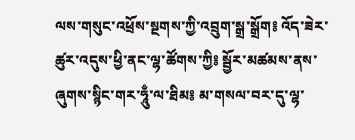ལས་གསུང་འཕྲོས་སྔགས་ཀྱི་འབྲུག་སྒྲ་སྒྲོག༔ འོད་ཟེར་ཚུར་འདུས་ཕྱི་ནང་ལྷ་ཚོགས་ཀྱི༔ སྦྱོར་མཚམས་ནས་ཞུགས་སྙིང་གར་ཧཱུྃ་ལ་ཐིམ༔ མ་གསལ་བར་དུ་ལྷ་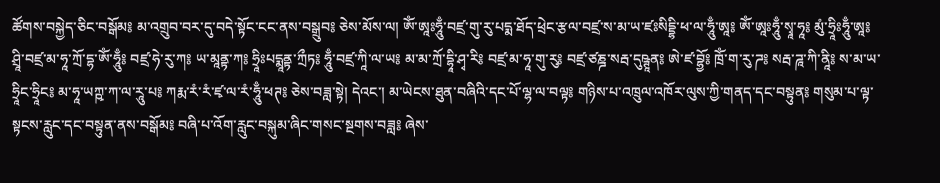ཚོགས་བསྐྱེད་ཅིང་བསྒོམ༔ མ་འགྲུབ་བར་དུ་བདེ་སྟོང་ངང་ནས་བསྒྲུབ༔ ཅེས་མོས་ལ། ཨོཾ་ཨཱཿཧཱུྃ་བཛྲ་གུ་རུ་པདྨ་ཐོད་ཕྲེང་རྩལ་བཛྲ་ས་མ་ཡ་ཛཿསིདྡྷི་ཕ་ལ་ཧཱུྃ་ཨཱ༔ ཨོཾ་ཨཱཿཧཱུྃ་སྭཱ་ཧཱ༔ མུཾ་ཧྲཱིཿཧཱུྃ་ཨཱ༔ ཤྲཱི་བཛྲ་མ་ཧཱ་ཀྲོ་དྷ་ཨོཾ་ཧཱུྃ༔ བཛྲ་ཧེ་རུ་ཀ༔ ཡ་མཱནྟ་ཀ༔ ཧྲཱིཿཔདྨཱནྟ་ཀྲྀཏ༔ ཧཱུྃ་བཛྲ་ཀཱི་ལ་ཡ༔ མ་མ་ཀྲོ་དྷཱི་ཤྭ་རི༔ བཛྲ་མ་ཧཱ་གུ་རུ༔ བཛྲ་ཙཎྜ་སརྦ་དུཥྚཱན༔ ཨེ་ཛ་བྷྱོ༔ ཁྲོཾ་ག་རུ་ཌ༔ སརྦ་ཌཱ་ཀི་ནཱི༔ ས་མ་ཡ་ཧྲཱིང་ཧྲཱིང༔ མ་ཧཱ་ཡཀྵ་ཀ་ལ་རཱུ་པ༔ ཀརྨ་རཾ་རཾ་ཛྭ་ལ་རཾ་ཧཱུྃ་ཕཊ༔ ཅེས་བཟླ་སྟེ། དེའང་། མ་ཡེངས་ཐུན་བཞིའི་དང་པོ་ལྷ་ལ་བལྟ༔ གཉིས་པ་འཁྲུལ་འཁོར་ལུས་ཀྱི་གནད་དང་བསྟུན༔ གསུམ་པ་ལྟ་སྟངས་རླུང་དང་བསྟུན་ནས་བསྒོམ༔ བཞི་པ་འོག་རླུང་བསྐུམ་ཞིང་གསང་སྔགས་བཟླ༔ ཞེས་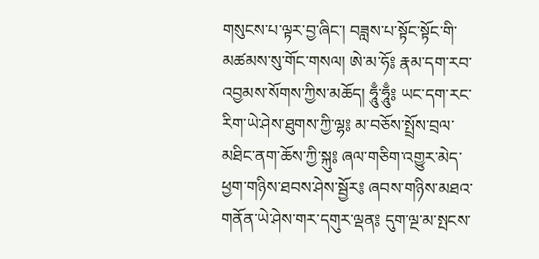གསུངས་པ་ལྟར་བྱ་ཞིང་། བཟླས་པ་སྟོང་སྟོང་གི་མཚམས་སུ་གོང་གསལ། ཨེ་མ་ཧོ༔ རྣམ་དག་རབ་འབྱམས་སོགས་ཀྱིས་མཆོད། ཧཱུྃ་ཧཱུྃ༔ ཡང་དག་རང་རིག་ཡེ་ཤེས་ཐུགས་ཀྱི་ལྷ༔ མ་བཅོས་སྤྲོས་བྲལ་མཐིང་ནག་ཆོས་ཀྱི་སྐུ༔ ཞལ་གཅིག་འགྱུར་མེད་ཕྱག་གཉིས་ཐབས་ཤེས་སྦྱོར༔ ཞབས་གཉིས་མཐའ་གནོན་ཡེ་ཤེས་གར་དགུར་ལྡན༔ དུག་ལྔ་མ་སྤངས་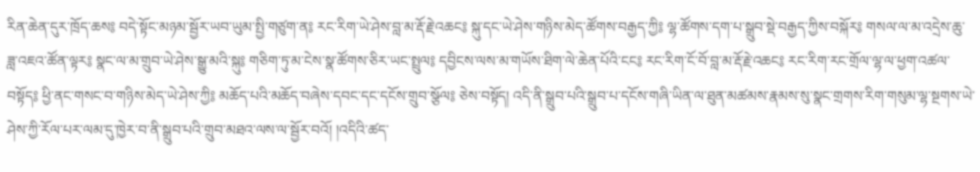རིན་ཆེན་དུར་ཁྲོད་ཆས༔ བདེ་སྟོང་མཉམ་སྦྱོར་ཡབ་ཡུམ་སྤྱི་གཙུག་ན༔ རང་རིག་ཡེ་ཤེས་བླ་མ་རྡོ་རྗེ་འཆང༔ སྐུ་དང་ཡེ་ཤེས་གཉིས་མེད་ཚོགས་བརྒྱད་ཀྱི༔ ལྷ་ཚོགས་དག་པ་སྒྲུབ་སྡེ་བརྒྱད་ཀྱིས་བསྐོར༔ གསལ་ལ་མ་འདྲེས་ཆུ་ཟླ་འཇའ་ཚོན་ལྟར༔ སྣང་ལ་མ་གྲུབ་ཡེ་ཤེས་སྒྱུ་མའི་སྐུ༔ གཅིག་ཏུ་མ་ངེས་སྣ་ཚོགས་ཅིར་ཡང་སྤྲུལ༔ དབྱིངས་ལས་མ་གཡོས་ཐིག་ལེ་ཆེན་པོའི་ངང༔ རང་རིག་ངོ་བོ་བླ་མ་རྡོ་རྗེ་འཆང༔ རང་རིག་རང་གྲོལ་ལྷ་ལ་ཕྱག་འཚལ་བསྟོད༔ ཕྱི་ནང་གསང་བ་གཉིས་མེད་ཡེ་ཤེས་ཀྱི༔ མཆོད་པའི་མཆོད་བཞེས་དབང་དང་དངོས་གྲུབ་སྩོལ༔ ཅེས་བསྟོད། འདི་ནི་སྒྲུབ་པའི་སྒྲུབ་པ་དངོས་གཞི་ཡིན་ལ་ཐུན་མཚམས་རྣམས་སུ་སྣང་གྲགས་རིག་གསུམ་ལྷ་སྔགས་ཡེ་ཤེས་ཀྱི་རོལ་པར་ལམ་དུ་ཁྱེར་བ་ནི་སྒྲུབ་པའི་གྲུབ་མཐའ་ལས་ལ་སྦྱོར་བའོ། །འདིའི་ཚད་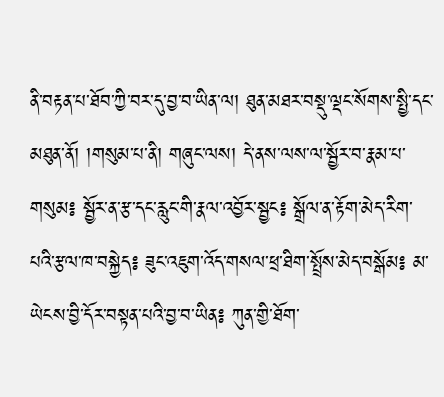ནི་བརྟན་པ་ཐོབ་ཀྱི་བར་དུ་བྱ་བ་ཡིན་ལ། ཐུན་མཐར་བསྡུ་ལྡང་སོགས་སྤྱི་དང་མཐུན་ནོ། །གསུམ་པ་ནི། གཞུང་ལས། དེ་ནས་ལས་ལ་སྦྱོར་བ་རྣམ་པ་གསུམ༔ སྦྱོར་ན་རྩ་དང་རླུང་གི་རྣལ་འབྱོར་སྦྱང༔ སྒྲོལ་ན་རྟོག་མེད་རིག་པའི་རྩལ་ཁ་བསྐྱེད༔ ཟུང་འཇུག་འོད་གསལ་ཕྲ་ཐིག་སྤྲོས་མེད་བསྒོམ༔ མ་ཡེངས་བྱི་དོར་བསྟན་པའི་བྱ་བ་ཡིན༔ ཀུན་གྱི་ཐོག་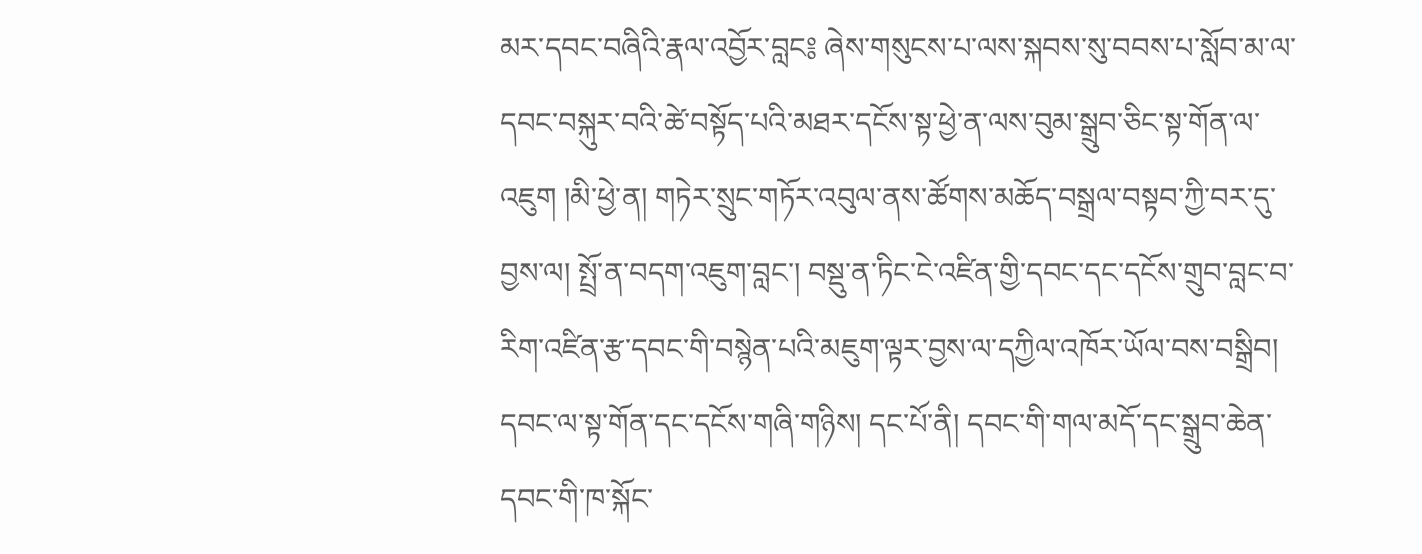མར་དབང་བཞིའི་རྣལ་འབྱོར་བླང༔ ཞེས་གསུངས་པ་ལས་སྐབས་སུ་བབས་པ་སློབ་མ་ལ་དབང་བསྐུར་བའི་ཚེ་བསྟོད་པའི་མཐར་དངོས་སྟ་ཕྱེ་ན་ལས་བུམ་སྒྲུབ་ཅིང་སྟ་གོན་ལ་འཇུག །མི་ཕྱེ་ན། གཏེར་སྲུང་གཏོར་འབུལ་ནས་ཚོགས་མཆོད་བསྒྲལ་བསྟབ་ཀྱི་བར་དུ་བྱས་ལ། སྤྲོ་ན་བདག་འཇུག་བླང་། བསྡུ་ན་ཏིང་ངེ་འཛིན་གྱི་དབང་དང་དངོས་གྲུབ་བླང་བ་རིག་འཛིན་རྩ་དབང་གི་བསྙེན་པའི་མཇུག་ལྟར་བྱས་ལ་དཀྱིལ་འཁོར་ཡོལ་བས་བསྒྲིབ། དབང་ལ་སྟ་གོན་དང་དངོས་གཞི་གཉིས། དང་པོ་ནི། དབང་གི་གལ་མདོ་དང་སྒྲུབ་ཆེན་དབང་གི་ཁ་སྐོང་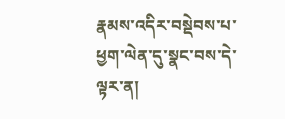རྣམས་འདིར་བསྡེབས་པ་ཕྱག་ལེན་དུ་སྣང་བས་དེ་ལྟར་ན།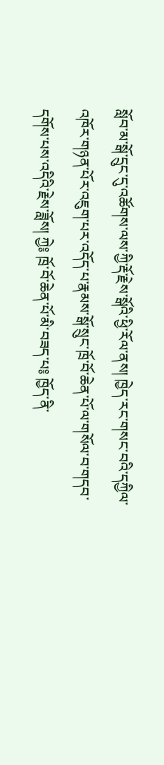སློབ་མ་སྒོ་དྲུང་དུ་འཚོགས་ལས་ཀྱི་རྡོ་རྗེས་སྒོའི་ཕྱི་རོལ་ནས། ཁྱེད་རང་གསང་བའི་དཀྱིལ་འཁོར་གཉན་པོར་འཇུག་པར་འདོད་པ་རྣམས་སྒོ་སྲུང་ཁྲོ་བོ་ཆེན་པོ་ལ་གསོལ་བ་གདབ་དགོས་པས་འདིའི་རྗེས་ཟློས། ཀྱེ༔ ཁྲོ་བོ་ཆེན་པོ་མི་བཟད་པ༔ ཁྱོད་ནི་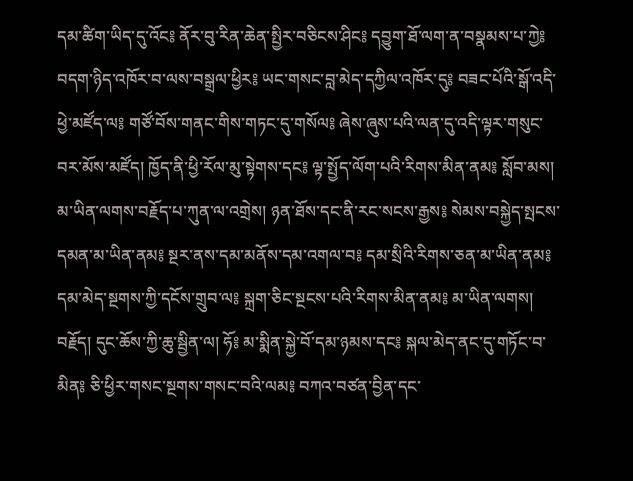དམ་ཚིག་ཡིད་དུ་འོང༔ ནོར་བུ་རིན་ཆེན་སྤྱིར་བཅིངས་ཤིང༔ དབྱུག་ཐོ་ལག་ན་བསྣམས་པ་ཀྱེ༔ བདག་ཉིད་འཁོར་བ་ལས་བསྒྲལ་ཕྱིར༔ ཡང་གསང་བླ་མེད་དཀྱིལ་འཁོར་དུ༔ བཟང་པོའི་སྒོ་འདི་ཕྱེ་མཛོད་ལ༔ གཙོ་བོས་གནང་གིས་གཏང་དུ་གསོལ༔ ཞེས་ཞུས་པའི་ལན་དུ་འདི་ལྟར་གསུང་བར་མོས་མཛོད། ཁྱོད་ནི་ཕྱི་རོལ་མུ་སྟེགས་དང༔ ལྟ་སྤྱོད་ལོག་པའི་རིགས་མིན་ནམ༔ སློབ་མས། མ་ཡིན་ལགས་བརྗོད་པ་ཀུན་ལ་འགྲེས། ཉན་ཐོས་དང་ནི་རང་སངས་རྒྱས༔ སེམས་བསྐྱེད་སྤངས་དམན་མ་ཡིན་ནམ༔ སྔར་ནས་དམ་མནོས་དམ་འགལ་བ༔ དམ་སྲིའི་རིགས་ཅན་མ་ཡིན་ནམ༔ དམ་མེད་སྔགས་ཀྱི་དངོས་གྲུབ་ལ༔ སྐྲག་ཅིང་སྔངས་པའི་རིགས་མིན་ནམ༔ མ་ཡིན་ལགས། བརྗོད། དུང་ཆོས་ཀྱི་ཆུ་སྦྱིན་ལ། ཧོ༔ མ་སྨིན་སྐྱེ་བོ་དམ་ཉམས་དང༔ སྐལ་མེད་ནང་དུ་གཏོང་བ་མིན༔ ཅི་ཕྱིར་གསང་སྔགས་གསང་བའི་ལམ༔ བཀའ་བཙན་བྱིན་དང་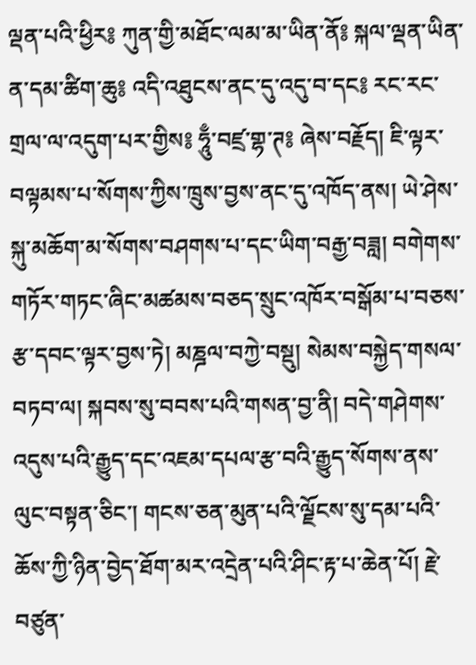ལྡན་པའི་ཕྱིར༔ ཀུན་གྱི་མཐོང་ལམ་མ་ཡིན་ནོ༔ སྐལ་ལྡན་ཡིན་ན་དམ་ཚིག་ཆུ༔ འདི་འཐུངས་ནང་དུ་འདུ་བ་དང༔ རང་རང་གྲལ་ལ་འདུག་པར་གྱིས༔ ཧཱུྃ་བཛྲ་གྷ་ཊ༔ ཞེས་བརྗོད། ཇི་ལྟར་བལྟམས་པ་སོགས་ཀྱིས་ཁྲུས་བྱས་ནང་དུ་འཁོད་ནས། ཡེ་ཤེས་སྐུ་མཆོག་མ་སོགས་བཤགས་པ་དང་ཡིག་བརྒྱ་བཟླ། བགེགས་གཏོར་གཏང་ཞིང་མཚམས་བཅད་སྲུང་འཁོར་བསྒོམ་པ་བཅས་རྩ་དབང་ལྟར་བྱས་ཏེ། མཎྜལ་བཀྱེ་བསྡུ། སེམས་བསྐྱེད་གསལ་བཏབ་ལ། སྐབས་སུ་བབས་པའི་གསན་བྱ་ནི། བདེ་གཤེགས་འདུས་པའི་རྒྱུད་དང་འཇམ་དཔལ་རྩ་བའི་རྒྱུད་སོགས་ནས་ལུང་བསྟན་ཅིང་། གངས་ཅན་མུན་པའི་ལྗོངས་སུ་དམ་པའི་ཆོས་ཀྱི་ཉིན་བྱེད་ཐོག་མར་འདྲེན་པའི་ཤིང་རྟ་པ་ཆེན་པོ། རྗེ་བཙུན་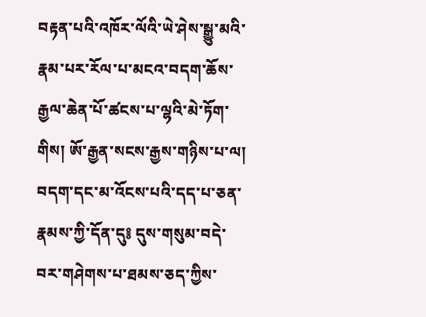བརྟན་པའི་འཁོར་ལོའི་ཡེ་ཤེས་སྒྱུ་མའི་རྣམ་པར་རོལ་པ་མངའ་བདག་ཆོས་རྒྱལ་ཆེན་པོ་ཚངས་པ་ལྷའི་མེ་ཏོག་གིས། ཨོ་རྒྱན་སངས་རྒྱས་གཉིས་པ་ལ། བདག་དང་མ་འོངས་པའི་དད་པ་ཅན་རྣམས་ཀྱི་དོན་དུ༔ དུས་གསུམ་བདེ་བར་གཤེགས་པ་ཐམས་ཅད་ཀྱིས་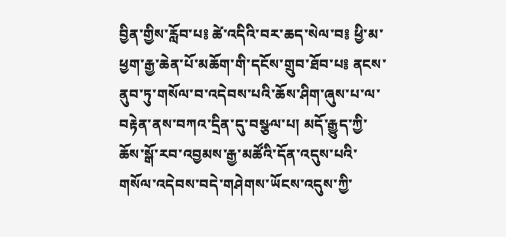བྱིན་གྱིས་རློབ་པ༔ ཚེ་འདིའི་བར་ཆད་སེལ་བ༔ ཕྱི་མ་ཕྱག་རྒྱ་ཆེན་པོ་མཆོག་གི་དངོས་གྲུབ་ཐོབ་པ༔ ནངས་ནུབ་ཏུ་གསོལ་བ་འདེབས་པའི་ཆོས་ཤིག་ཞུས་པ་ལ་བརྟེན་ནས་བཀའ་དྲིན་དུ་བསྩལ་པ། མདོ་རྒྱུད་ཀྱི་ཆོས་སྒོ་རབ་འབྱམས་རྒྱ་མཚོའི་དོན་འདུས་པའི་གསོལ་འདེབས་བདེ་གཤེགས་ཡོངས་འདུས་ཀྱི་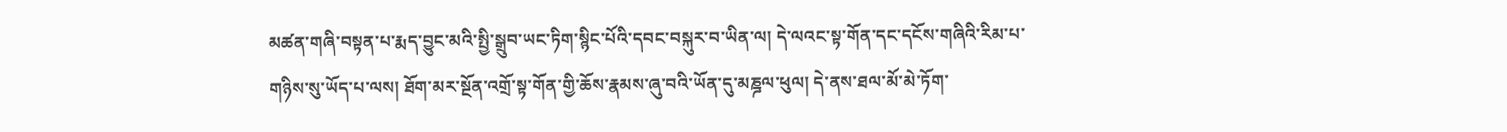མཚན་གཞི་བསྟན་པ་རྨད་བྱུང་མའི་སྤྱི་སྒྲུབ་ཡང་ཏིག་སྙིང་པོའི་དབང་བསྐུར་བ་ཡིན་ལ། དེ་ལའང་སྟ་གོན་དང་དངོས་གཞིའི་རིམ་པ་གཉིས་སུ་ཡོད་པ་ལས། ཐོག་མར་སྔོན་འགྲོ་སྟ་གོན་གྱི་ཆོས་རྣམས་ཞུ་བའི་ཡོན་དུ་མཎྜལ་ཕུལ། དེ་ནས་ཐལ་མོ་མེ་ཏོག་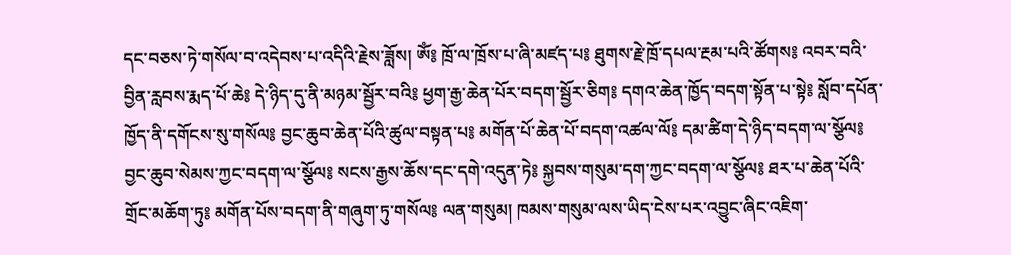དང་བཅས་ཏེ་གསོལ་བ་འདེབས་པ་འདིའི་རྗེས་ཟློས། ཨོཾ༔ ཁྲོ་ལ་ཁྲོས་པ་ཞི་མཛད་པ༔ ཐུགས་རྗེ་ཁྲོ་དཔལ་རྔམ་པའི་ཚོགས༔ འབར་བའི་བྱིན་རླབས་རྨད་པོ་ཆེ༔ དེ་ཉིད་དུ་ནི་མཉམ་སྦྱོར་བའི༔ ཕྱག་རྒྱ་ཆེན་པོར་བདག་སྦྱོར་ཅིག༔ དགའ་ཆེན་ཁྱོད་བདག་སྟོན་པ་སྟེ༔ སློབ་དཔོན་ཁྱོད་ནི་དགོངས་སུ་གསོལ༔ བྱང་ཆུབ་ཆེན་པོའི་ཚུལ་བསྟན་པ༔ མགོན་པོ་ཆེན་པོ་བདག་འཚལ་ལོ༔ དམ་ཚིག་དེ་ཉིད་བདག་ལ་སྩོལ༔ བྱང་ཆུབ་སེམས་ཀྱང་བདག་ལ་སྩོལ༔ སངས་རྒྱས་ཆོས་དང་དགེ་འདུན་ཏེ༔ སྐྱབས་གསུམ་དག་ཀྱང་བདག་ལ་སྩོལ༔ ཐར་པ་ཆེན་པོའི་གྲོང་མཆོག་ཏུ༔ མགོན་པོས་བདག་ནི་གཞུག་ཏུ་གསོལ༔ ལན་གསུམ། ཁམས་གསུམ་ལས་ཡིད་ངེས་པར་འབྱུང་ཞིང་འཇིག་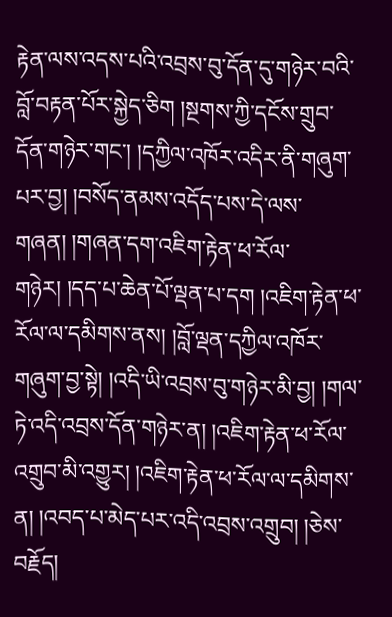རྟེན་ལས་འདས་པའི་འབྲས་བུ་དོན་དུ་གཉེར་བའི་བློ་བརྟན་པོར་སྐྱེད་ཅིག །སྔགས་ཀྱི་དངོས་གྲུབ་དོན་གཉེར་གང་། །དཀྱིལ་འཁོར་འདིར་ནི་གཞུག་པར་བྱ། །བསོད་ནམས་འདོད་པས་དེ་ལས་གཞན། །གཞན་དག་འཇིག་རྟེན་ཕ་རོལ་གཉེར། །དད་པ་ཆེན་པོ་ལྡན་པ་དག །འཇིག་རྟེན་ཕ་རོལ་ལ་དམིགས་ནས། །བློ་ལྡན་དཀྱིལ་འཁོར་གཞུག་བྱ་སྟེ། །འདི་ཡི་འབྲས་བུ་གཉེར་མི་བྱ། །གལ་ཏེ་འདི་འབྲས་དོན་གཉེར་ན། །འཇིག་རྟེན་ཕ་རོལ་འགྲུབ་མི་འགྱུར། །འཇིག་རྟེན་ཕ་རོལ་ལ་དམིགས་ན། །འབད་པ་མེད་པར་འདི་འབྲས་འགྲུབ། །ཅེས་བརྗོད།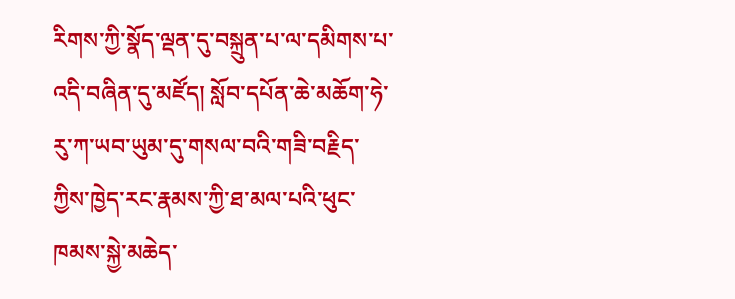རིགས་ཀྱི་སྣོད་ལྡན་དུ་བསྐྲུན་པ་ལ་དམིགས་པ་འདི་བཞིན་དུ་མཛོད། སློབ་དཔོན་ཆེ་མཆོག་ཧེ་རུ་ཀ་ཡབ་ཡུམ་དུ་གསལ་བའི་གཟི་བརྗིད་ཀྱིས་ཁྱེད་རང་རྣམས་ཀྱི་ཐ་མལ་པའི་ཕུང་ཁམས་སྐྱེ་མཆེད་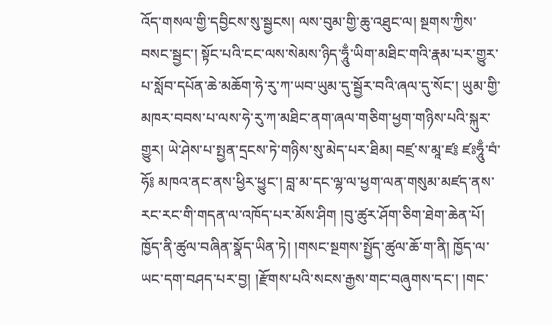འོད་གསལ་གྱི་དབྱིངས་སུ་སྦྱངས། ལས་བུམ་གྱི་ཆུ་འཐུང་ལ། སྔགས་ཀྱིས་བསང་སྦྱང་། སྟོང་པའི་ངང་ལས་སེམས་ཉིད་ཧཱུྃ་ཡིག་མཐིང་གའི་རྣམ་པར་གྱུར་པ་སློབ་དཔོན་ཆེ་མཆོག་ཧེ་རུ་ཀ་ཡབ་ཡུམ་དུ་སྦྱོར་བའི་ཞལ་དུ་སོང་། ཡུམ་གྱི་མཁར་བབས་པ་ལས་ཧེ་རུ་ཀ་མཐིང་ནག་ཞལ་གཅིག་ཕྱག་གཉིས་པའི་སྐུར་གྱུར། ཡེ་ཤེས་པ་སྤྱན་དྲངས་ཏེ་གཉིས་སུ་མེད་པར་ཐིམ། བཛྲ་ས་མཱ་ཛ༔ ཛཿཧཱུྃ་བཾ་ཧོ༔ མཁའ་ནང་ནས་ཕྱིར་ཕྱུང་། བླ་མ་དང་ལྷ་ལ་ཕྱག་ལན་གསུམ་མཛད་ནས་རང་རང་གི་གདན་ལ་འཁོད་པར་མོས་ཤིག །བུ་ཚུར་ཤོག་ཅིག་ཐེག་ཆེན་པོ། ཁྱོད་ནི་ཚུལ་བཞིན་སྣོད་ཡིན་ཏེ། །གསང་སྔགས་སྤྱོད་ཚུལ་ཆོ་ག་ནི། ཁྱོད་ལ་ཡང་དག་བཤད་པར་བྱ། །རྫོགས་པའི་སངས་རྒྱས་གང་བཞུགས་དང་། །གང་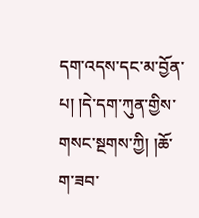དག་འདས་དང་མ་བྱོན་པ། །དེ་དག་ཀུན་གྱིས་གསང་སྔགས་ཀྱི། །ཆོ་ག་ཟབ་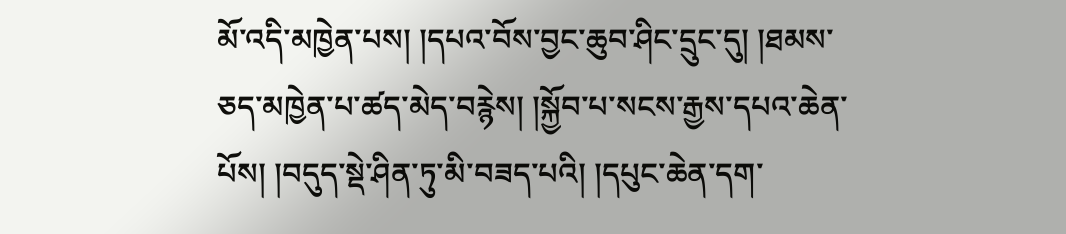མོ་འདི་མཁྱེན་པས། །དཔའ་བོས་བྱང་ཆུབ་ཤིང་དྲུང་དུ། །ཐམས་ཅད་མཁྱེན་པ་ཚད་མེད་བརྙེས། །སྐྱོབ་པ་སངས་རྒྱས་དཔའ་ཆེན་པོས། །བདུད་སྡེ་ཤིན་ཏུ་མི་བཟད་པའི། །དཔུང་ཆེན་དག་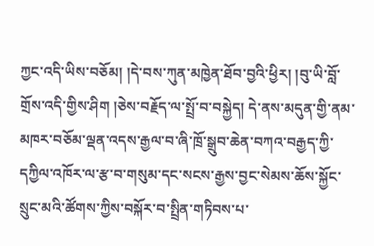ཀྱང་འདི་ཡིས་བཅོམ། །དེ་བས་ཀུན་མཁྱེན་ཐོབ་བྱའི་ཕྱིར། །བུ་ཡི་བློ་གྲོས་འདི་གྱིས་ཤིག །ཅེས་བརྗོད་ལ་སྤྲོ་བ་བསྐྱེད། དེ་ནས་མདུན་གྱི་ནམ་མཁར་བཅོམ་ལྡན་འདས་རྒྱལ་བ་ཞི་ཁྲོ་སྒྲུབ་ཆེན་བཀའ་བརྒྱད་ཀྱི་དཀྱིལ་འཁོར་ལ་རྩ་བ་གསུམ་དང་སངས་རྒྱས་བྱང་སེམས་ཆོས་སྐྱོང་སྲུང་མའི་ཚོགས་ཀྱིས་བསྐོར་བ་སྤྲིན་གཏིབས་པ་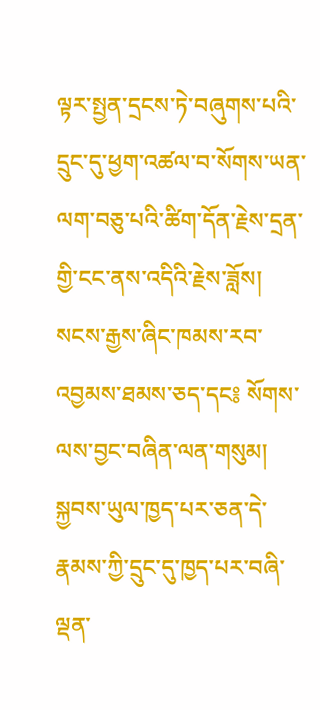ལྟར་སྤྱན་དྲངས་ཏེ་བཞུགས་པའི་དྲུང་དུ་ཕྱག་འཚལ་བ་སོགས་ཡན་ལག་བཅུ་པའི་ཚིག་དོན་རྗེས་དྲན་གྱི་ངང་ནས་འདིའི་རྗེས་ཟློས། སངས་རྒྱས་ཞིང་ཁམས་རབ་འབྱམས་ཐམས་ཅད་དང༔ སོགས་ལས་བྱང་བཞིན་ལན་གསུམ། སྐྱབས་ཡུལ་ཁྱད་པར་ཅན་དེ་རྣམས་ཀྱི་དྲུང་དུ་ཁྱད་པར་བཞི་ལྡན་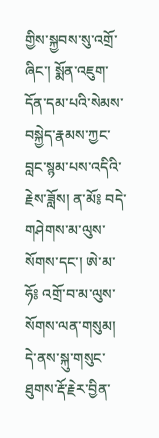གྱིས་སྐྱབས་སུ་འགྲོ་ཞིང་། སྨོན་འཇུག་དོན་དམ་པའི་སེམས་བསྐྱེད་རྣམས་ཀྱང་བླང་སྙམ་པས་འདིའི་རྗེས་ཟློས། ན་མོ༔ བདེ་གཤེགས་མ་ལུས་སོགས་དང་། ཨེ་མ་ཧོ༔ འགྲོ་བ་མ་ལུས་སོགས་ལན་གསུམ། དེ་ནས་སྐུ་གསུང་ཐུགས་རྡོ་རྗེར་བྱིན་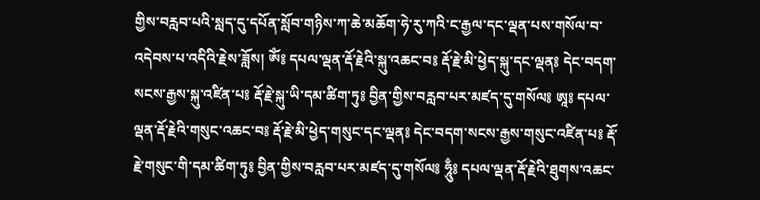གྱིས་བརླབ་པའི་སླད་དུ་དཔོན་སློབ་གཉིས་ཀ་ཆེ་མཆོག་ཧེ་རུ་ཀའི་ང་རྒྱལ་དང་ལྡན་པས་གསོལ་བ་འདེབས་པ་འདིའི་རྗེས་ཟློས། ཨོཾ༔ དཔལ་ལྡན་རྡོ་རྗེའི་སྐུ་འཆང་བ༔ རྡོ་རྗེ་མི་ཕྱེད་སྐུ་དང་ལྡན༔ དེང་བདག་སངས་རྒྱས་སྐུ་འཛིན་པ༔ རྡོ་རྗེ་སྐུ་ཡི་དམ་ཚིག་ཏུ༔ བྱིན་གྱིས་བརླབ་པར་མཛད་དུ་གསོལ༔ ཨཱ༔ དཔལ་ལྡན་རྡོ་རྗེའི་གསུང་འཆང་བ༔ རྡོ་རྗེ་མི་ཕྱེད་གསུང་དང་ལྡན༔ དེང་བདག་སངས་རྒྱས་གསུང་འཛིན་པ༔ རྡོ་རྗེ་གསུང་གི་དམ་ཚིག་ཏུ༔ བྱིན་གྱིས་བརླབ་པར་མཛད་དུ་གསོལ༔ ཧཱུྃ༔ དཔལ་ལྡན་རྡོ་རྗེའི་ཐུགས་འཆང་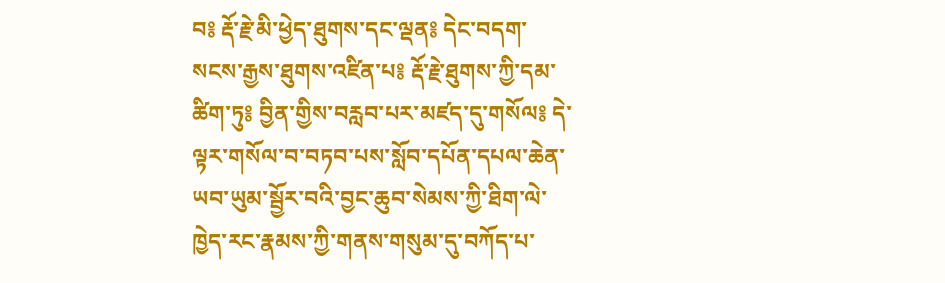བ༔ རྡོ་རྗེ་མི་ཕྱེད་ཐུགས་དང་ལྡན༔ དེང་བདག་སངས་རྒྱས་ཐུགས་འཛིན་པ༔ རྡོ་རྗེ་ཐུགས་ཀྱི་དམ་ཚིག་ཏུ༔ བྱིན་གྱིས་བརླབ་པར་མཛད་དུ་གསོལ༔ དེ་ལྟར་གསོལ་བ་བཏབ་པས་སློབ་དཔོན་དཔལ་ཆེན་ཡབ་ཡུམ་སྦྱོར་བའི་བྱང་ཆུབ་སེམས་ཀྱི་ཐིག་ལེ་ཁྱེད་རང་རྣམས་ཀྱི་གནས་གསུམ་དུ་བཀོད་པ་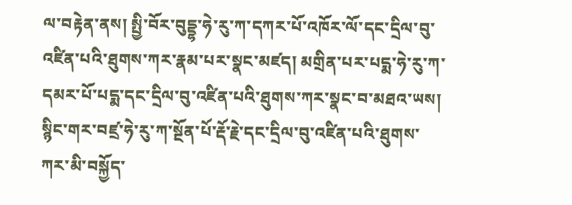ལ་བརྟེན་ནས། སྤྱི་བོར་བུདྡྷ་ཧེ་རུ་ཀ་དཀར་པོ་འཁོར་ལོ་དང་དྲིལ་བུ་འཛིན་པའི་ཐུགས་ཀར་རྣམ་པར་སྣང་མཛད། མགྲིན་པར་པདྨ་ཧེ་རུ་ཀ་དམར་པོ་པདྨ་དང་དྲིལ་བུ་འཛིན་པའི་ཐུགས་ཀར་སྣང་བ་མཐའ་ཡས། སྙིང་གར་བཛྲ་ཧེ་རུ་ཀ་སྔོན་པོ་རྡོ་རྗེ་དང་དྲིལ་བུ་འཛིན་པའི་ཐུགས་ཀར་མི་བསྐྱོད་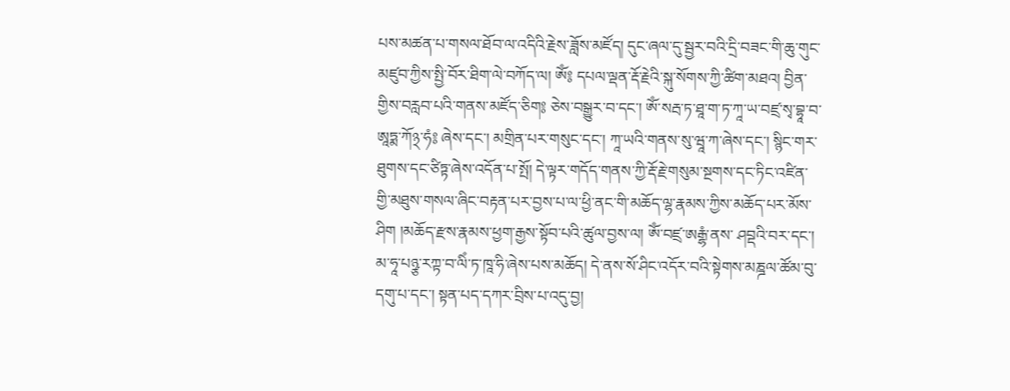པས་མཚན་པ་གསལ་ཐོབ་ལ་འདིའི་རྗེས་ཟློས་མཛོད། དུང་ཞལ་དུ་སྦྱར་བའི་དྲི་བཟང་གི་ཆུ་གུང་མཛུབ་ཀྱིས་སྤྱི་བོར་ཐིག་ལེ་བཀོད་ལ། ཨོཾ༔ དཔལ་ལྡན་རྡོ་རྗེའི་སྐུ་སོགས་ཀྱི་ཚིག་མཐའ། བྱིན་གྱིས་བརླབ་པའི་གནས་མཛོད་ཅིག༔ ཅེས་བསྒྱུར་བ་དང་། ཨོཾ་སརྦ་ཏ་ཐཱ་ག་ཏ་ཀཱ་ཡ་བཛྲ་སྭ་བྷཱ་བ་ཨཱཏྨ་ཀོ྅་ཧཾ༔ ཞེས་དང་། མགྲིན་པར་གསུང་དང་། ཀཱ་ཡའི་གནས་སུ་ཝཱ་ཀ་ཞེས་དང་། སྙིང་གར་ཐུགས་དང་ཙིཏྟ་ཞེས་འདོན་པ་སྤོ། དེ་ལྟར་གདོད་གནས་ཀྱི་རྡོ་རྗེ་གསུམ་སྔགས་དང་ཏིང་འཛིན་གྱི་མཐུས་གསལ་ཞིང་བརྟན་པར་བྱས་པ་ལ་ཕྱི་ནང་གི་མཆོད་ལྷ་རྣམས་ཀྱིས་མཆོད་པར་མོས་ཤིག །མཆོད་རྫས་རྣམས་ཕྱག་རྒྱས་སྟོབ་པའི་ཚུལ་བྱས་ལ། ཨོཾ་བཛྲ་ཨརྒྷཾ་ནས་ ཤབྡའི་བར་དང་། མ་ཧཱ་པཉྩ་རཀྟ་བ་ལིཾ་ཏ་ཁཱ་ཧི་ཞེས་པས་མཆོད། དེ་ནས་སོ་ཤིང་འདོར་བའི་སྟེགས་མཎྜལ་ཚོམ་བུ་དགུ་པ་དང་། སྟན་པད་དཀར་བྲིས་པ་འདུ་བྱ།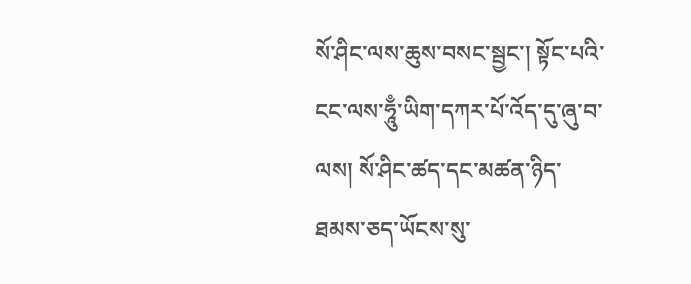སོ་ཤིང་ལས་ཆུས་བསང་སྦྱང་། སྟོང་པའི་ངང་ལས་ཧཱུྃ་ཡིག་དཀར་པོ་འོད་དུ་ཞུ་བ་ལས། སོ་ཤིང་ཚད་དང་མཚན་ཉིད་ཐམས་ཅད་ཡོངས་སུ་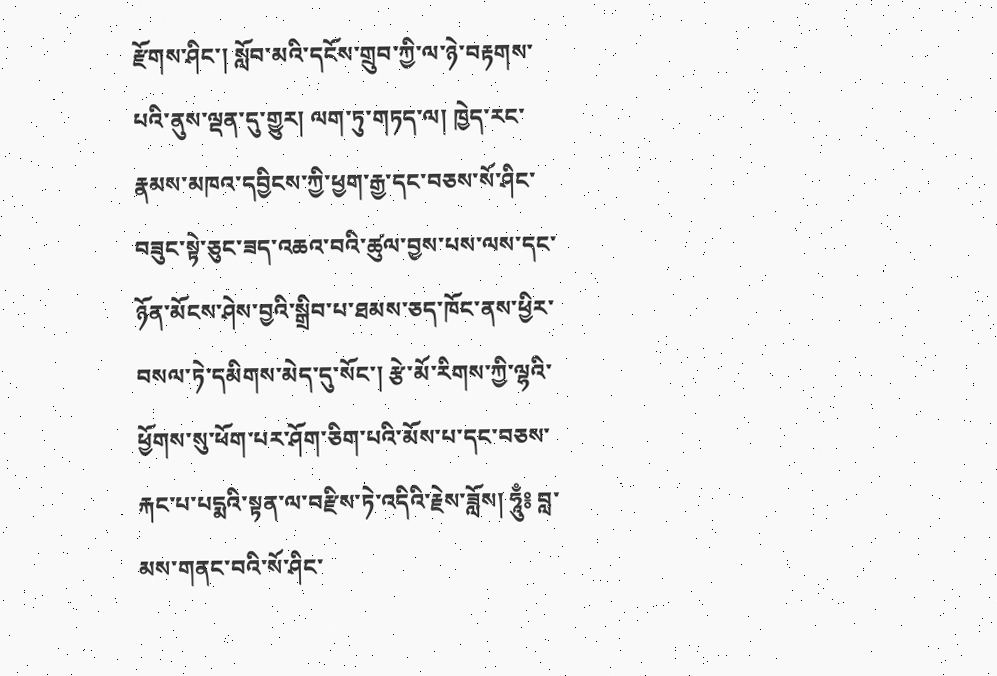རྫོགས་ཤིང་། སློབ་མའི་དངོས་གྲུབ་ཀྱི་ལ་ཉེ་བརྟགས་པའི་ནུས་ལྡན་དུ་གྱུར། ལག་ཏུ་གཏད་ལ། ཁྱེད་རང་རྣམས་མཁའ་དབྱིངས་ཀྱི་ཕྱག་རྒྱ་དང་བཅས་སོ་ཤིང་བཟུང་སྟེ་ཅུང་ཟད་འཆའ་བའི་ཚུལ་བྱས་པས་ལས་དང་ཉོན་མོངས་ཤེས་བྱའི་སྒྲིབ་པ་ཐམས་ཅད་ཁོང་ནས་ཕྱིར་བསལ་ཏེ་དམིགས་མེད་དུ་སོང་། རྩེ་མོ་རིགས་ཀྱི་ལྷའི་ཕྱོགས་སུ་ཕོག་པར་ཤོག་ཅིག་པའི་མོས་པ་དང་བཅས་རྐང་པ་པདྨའི་སྟན་ལ་བརྫིས་ཏེ་འདིའི་རྗེས་ཟློས། ཧཱུྃ༔ བླ་མས་གནང་བའི་སོ་ཤིང་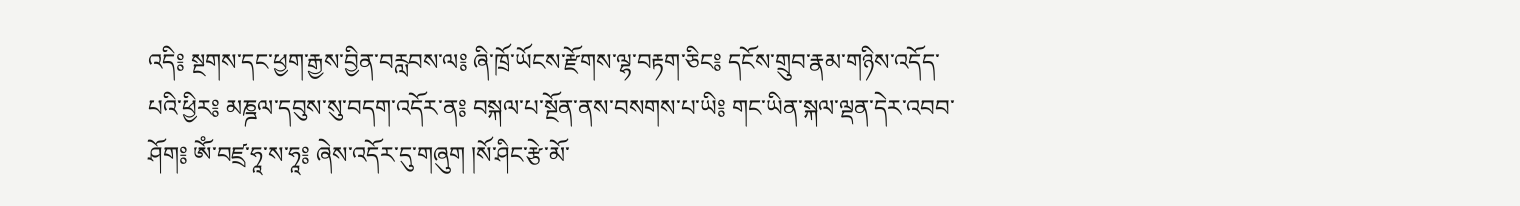འདི༔ སྔགས་དང་ཕྱག་རྒྱས་བྱིན་བརླབས་ལ༔ ཞི་ཁྲོ་ཡོངས་རྫོགས་ལྷ་བརྟག་ཅིང༔ དངོས་གྲུབ་རྣམ་གཉིས་འདོད་པའི་ཕྱིར༔ མཎྜལ་དབུས་སུ་བདག་འདོར་ན༔ བསྐལ་པ་སྔོན་ནས་བསགས་པ་ཡི༔ གང་ཡིན་སྐལ་ལྡན་དེར་འབབ་ཤོག༔ ཨོཾ་བཛྲ་ཧཱ་ས་ཧཱ༔ ཞེས་འདོར་དུ་གཞུག །སོ་ཤིང་རྩེ་མོ་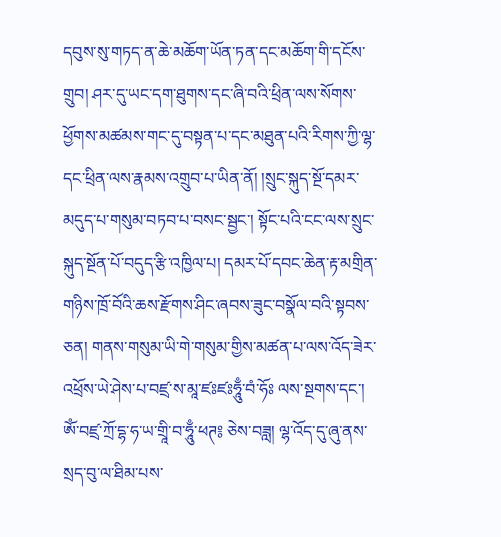དབུས་སུ་གཏད་ན་ཆེ་མཆོག་ཡོན་ཏན་དང་མཆོག་གི་དངོས་གྲུབ། ཤར་དུ་ཡང་དག་ཐུགས་དང་ཞི་བའི་ཕྲིན་ལས་སོགས་ཕྱོགས་མཚམས་གང་དུ་བསྟན་པ་དང་མཐུན་པའི་རིགས་ཀྱི་ལྷ་དང་ཕྲིན་ལས་རྣམས་འགྲུབ་པ་ཡིན་ནོ། །སྲུང་སྐུད་སྔོ་དམར་མདུད་པ་གསུམ་བཏབ་པ་བསང་སྦྱང་། སྟོང་པའི་ངང་ལས་སྲུང་སྐུད་སྔོན་པོ་བདུད་རྩི་འཁྱིལ་པ། དམར་པོ་དབང་ཆེན་རྟ་མགྲིན་གཉིས་ཁྲོ་བོའི་ཆས་རྫོགས་ཤིང་ཞབས་ཟུང་བསྣོལ་བའི་སྟབས་ཅན། གནས་གསུམ་ཡི་གེ་གསུམ་གྱིས་མཚན་པ་ལས་འོད་ཟེར་འཕྲོས་ཡེ་ཤེས་པ་བཛྲ་ས་མཱ་ཛཿཛཿཧཱུྃ་བཾ་ཧོཿ ལས་སྔགས་དང་། ཨོཾ་བཛྲ་ཀྲོ་དྷ་ཧ་ཡ་གྲཱི་བ་ཧཱུྃ་ཕཊ༔ ཅེས་བཟླ། ལྷ་འོད་དུ་ཞུ་ནས་སྲད་བུ་ལ་ཐིམ་པས་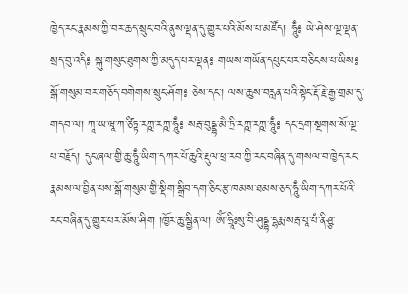ཁྱེད་རང་རྣམས་ཀྱི་བར་ཆད་སྲུང་བའི་ནུས་ལྡན་དུ་གྱུར་པའི་མོས་པ་མཛོད། ཧཱུྃ༔ ཡེ་ཤེས་ལྔ་ལྡན་སྲད་བུ་འདི༔ སྐུ་གསུང་ཐུགས་ཀྱི་མདུད་པར་ལྡན༔ གཡས་གཡོན་དཔུང་པར་བཅིངས་པ་ཡིས༔ སྒོ་གསུམ་བར་གཅོད་བགེགས་སྲུང་ཤོག༔ ཅེས་དང་། ལས་ཆུས་བརླན་པའི་སྟེང་རྡོ་རྗེ་རྒྱ་གྲམ་དུ་གདབ་ལ། ཀཱ་ཡ་ཝཱ་ཀ་ཙིཏྟ་རཀྵ་རཀྵ་ཧཱུྃ༔ སརྦ་བུདྡྷ་མཻ་ཏྲི་རཀྵ་རཀྵ་ཧཱུྃ༔ དང་དྲག་སྔགས་སོ་ལྔ་པ་བརྗོད། དུང་ཞལ་གྱི་ཆུ་ཧཱུྃ་ཡིག་དཀར་པོ་ཆུའི་རྡུལ་ཕྲ་རབ་ཀྱི་རང་བཞིན་དུ་གསལ་བ་ཁྱེད་རང་རྣམས་ལ་བྱིན་པས་སྒོ་གསུམ་གྱི་སྡིག་སྒྲིབ་དག་ཅིང་རྩ་ཁམས་ཐམས་ཅད་ཧཱུྃ་ཡིག་དཀར་པོའི་རང་བཞིན་དུ་གྱུར་པར་མོས་ཤིག །ཁྱོར་ཆུ་སྦྱིན་ལ། ཨོཾ་ཧྲཱིཿསུ་བི་ཤུདྡྷ་དྷརྨ་སརྦ་པཱ་པཾ་ནིཤྩ་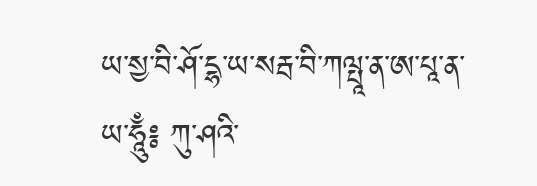ཡ་སྱ་བི་ཤོ་དྷ་ཡ་སརྦ་བི་ཀལྤཱ་ན་ཨ་པཱ་ན་ཡ་ཧཱུྃ༔ ཀུ་ཤའི་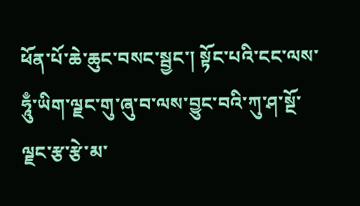ཕོན་པོ་ཆེ་ཆུང་བསང་སྦྱང་། སྟོང་པའི་ངང་ལས་ཧཱུྃ་ཡིག་ལྗང་གུ་ཞུ་བ་ལས་བྱུང་བའི་ཀུ་ཤ་སྔོ་ལྗང་རྩ་རྩེ་མ་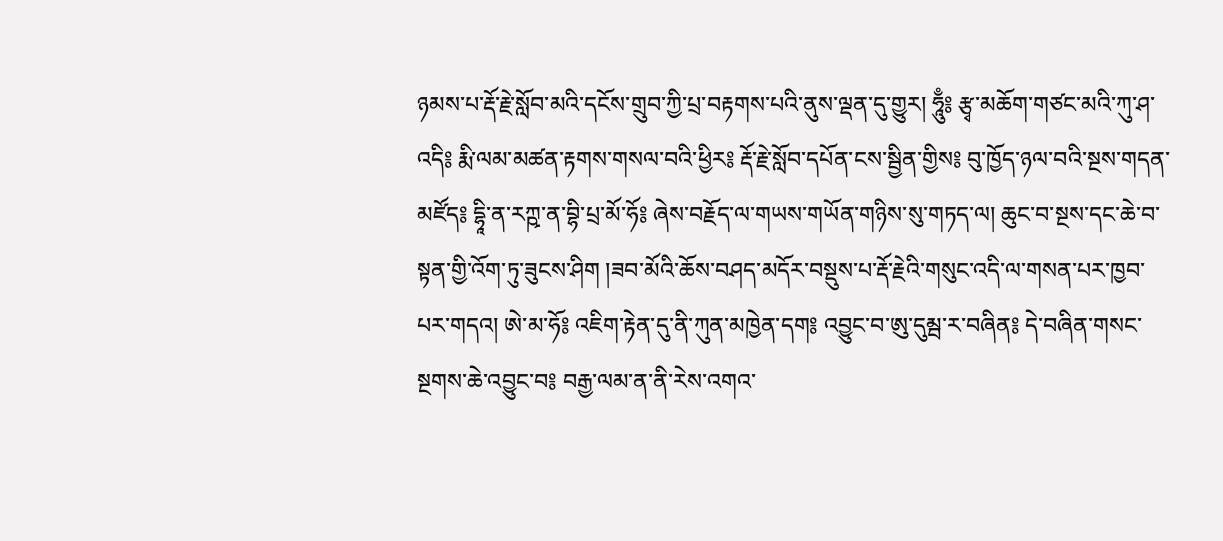ཉམས་པ་རྡོ་རྗེ་སློབ་མའི་དངོས་གྲུབ་ཀྱི་པྲ་བརྟགས་པའི་ནུས་ལྡན་དུ་གྱུར། ཧཱུྃ༔ རྩྭ་མཆོག་གཙང་མའི་ཀུ་ཤ་འདི༔ རྨི་ལམ་མཚན་རྟགས་གསལ་བའི་ཕྱིར༔ རྡོ་རྗེ་སློབ་དཔོན་ངས་སྦྱིན་གྱིས༔ བུ་ཁྱོད་ཉལ་བའི་སྔས་གདན་མཛོད༔ དྷཱི་ན་རཀྵ་ན་བྷི་པྲ་མོ་ཧོ༔ ཞེས་བརྗོད་ལ་གཡས་གཡོན་གཉིས་སུ་གཏད་ལ། ཆུང་བ་སྔས་དང་ཆེ་བ་སྟན་གྱི་འོག་ཏུ་ཟུངས་ཤིག །ཟབ་མོའི་ཆོས་བཤད་མདོར་བསྡུས་པ་རྡོ་རྗེའི་གསུང་འདི་ལ་གསན་པར་ཁྱབ་པར་གདའ། ཨེ་མ་ཧོ༔ འཇིག་རྟེན་དུ་ནི་ཀུན་མཁྱེན་དག༔ འབྱུང་བ་ཨུ་དུམྦ་ར་བཞིན༔ དེ་བཞིན་གསང་སྔགས་ཆེ་འབྱུང་བ༔ བརྒྱ་ལམ་ན་ནི་རེས་འགའ་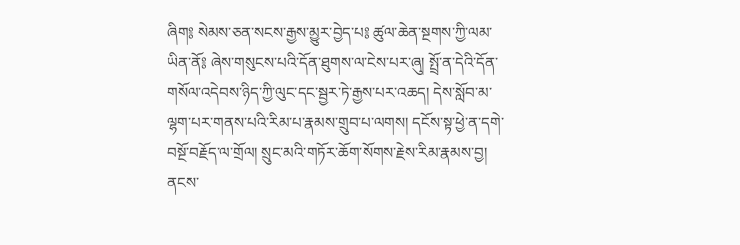ཞིག༔ སེམས་ཅན་སངས་རྒྱས་མྱུར་བྱེད་པ༔ ཚུལ་ཆེན་སྔགས་ཀྱི་ལམ་ཡིན་ནོ༔ ཞེས་གསུངས་པའི་དོན་ཐུགས་ལ་ངེས་པར་ཞུ། སྤྲོ་ན་དེའི་དོན་གསོལ་འདེབས་ཉིད་ཀྱི་ལུང་དང་སྦྱར་ཏེ་རྒྱས་པར་འཆད། དེས་སློབ་མ་ལྷག་པར་གནས་པའི་རིམ་པ་རྣམས་གྲུབ་པ་ལགས། དངོས་སྟ་ཕྱེ་ན་དགེ་བསྔོ་བརྗོད་ལ་གྲོལ། སྲུང་མའི་གཏོར་ཆོག་སོགས་རྗེས་རིམ་རྣམས་བྱ། ནངས་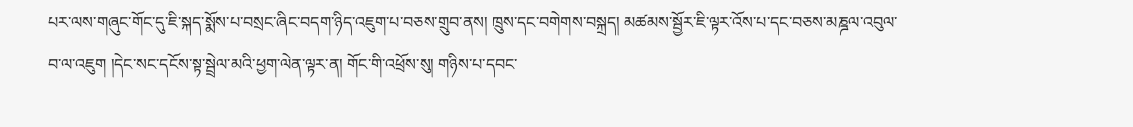པར་ལས་གཞུང་གོང་དུ་ཇི་སྐད་སྨོས་པ་བསྲང་ཞིང་བདག་ཉིད་འཇུག་པ་བཅས་གྲུབ་ནས། ཁྲུས་དང་བགེགས་བསྐྲད། མཚམས་སྦྱོར་ཇི་ལྟར་འོས་པ་དང་བཅས་མཎྜལ་འབུལ་བ་ལ་འཇུག །དེང་སང་དངོས་སྟ་སྦྲེལ་མའི་ཕྱག་ལེན་ལྟར་ན། གོང་གི་འཕྲོས་སུ། གཉིས་པ་དབང་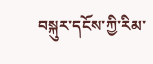བསྐུར་དངོས་ཀྱི་རིམ་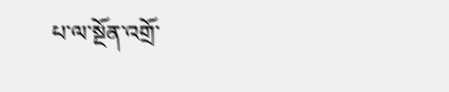པ་ལ་སྔོན་འགྲོ་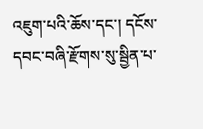འཇུག་པའི་ཆོས་དང་། དངོས་དབང་བཞི་རྫོགས་སུ་སྦྱིན་པ་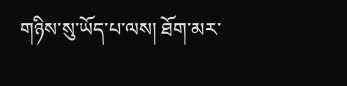གཉིས་སུ་ཡོད་པ་ལས། ཐོག་མར་